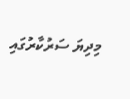މިދިޔަ ސަރުކާރުގައި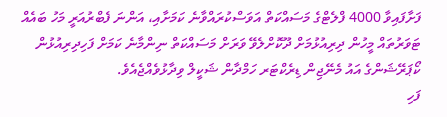ފަށާފައިވާ 4000 ފްލެޓްގެ މަސައްކަތް އަވަސްކުރައްވާނެ ކަމަށާއި، އަންނަ ފެބްރުއަރީ މަހު ބައެއް ޓަވަރުތައް މީހުން ދިރިއުޅުމަށް ދޫކޮށްލެވޭ ވަރަށް މަސައްކަތް ނިންމާނެ ކަމަށް ފަހިދިރިއުޅުން ކޯޕަރޭޝަންގެ އައު މެނޭޖިން ޑިރެކްޓަރ ހަމްދާން ޝަކީލް ވިދާޅުވެއްޖެއެވެ.
ފަހި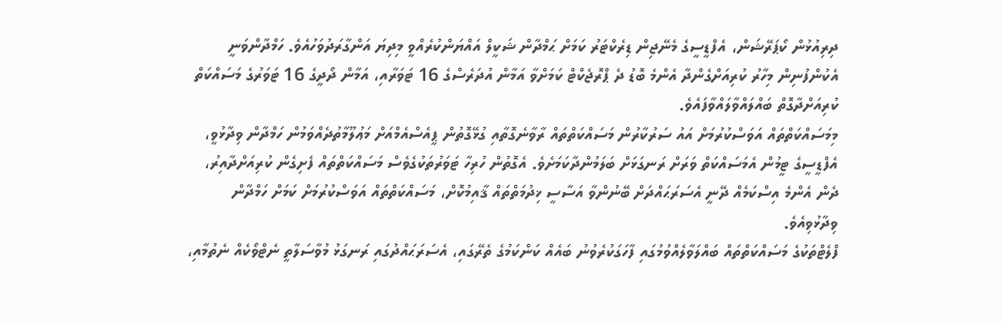ދިރިއުޅުން ކޯޕަރޭޝަން، އެފްޑީސީގެ މެނޭޖިން ޑިރެކްޓަރު ކަމަށް ޙަމްދާން ޝަކީލް އައްޔަންކުރެއްވީ މިދިޔަ އަންގާރަދުވަހުއެވެ. ހަމްދާންވަނީ އެކުންފުނިން މިހާރު ކުރިއަށްގެންދާ އެންމެ ބޮޑު ދެ ޕްރޮޖެކްޓް ކަމަށްވާ އަމާން އުދަރެސްގެ 16 ޓަވަރާއި، އަމާން ދޯދީގެ 16 ޓަވަރުގެ މަސައްކަތް ކުރިއަށްދާގޮތް ބައްލައްވާލައްވާފައެވެ.
މިމަސައްކަތްތައް އަވަސްކުރުމަށް އައު ސަރުކާރުން މަސައްކަތްތައް ރާވާނެގޮތާއި ގުޅޭގޮތުން ޕީއެސްއެމްއަށް މަޢުލޫމާތުދެއްވަމުން ހަމްދާން ވިދާޅުވީ، އެފްޑީސީގެ ޓީމުން އެމަސައްކަތް ވަރަށް ރަނގަޅަށް ބަލަމުންދާކަމަށެވެ. އެގޮތުން ހުރިހާ ޓަވަރުތަކުގެވެސް މަސައްކަތްތައް ފެށިގެން ކުރިއަށްދާއިރު، ދެން އެންމެ އިސްކަމެއް ދޭނީ އެސަރަޙައްދަށް ބޭނުންވާ އަސާސީ ޚިދުމަތްތައް ޤާއިމުކޮށް، މަސައްކަތްތައް އަވަސްކުރުމަށް ކަމަށް ހަމްދާން ވިދާޅުވިއެވެ.
ފްލެޓްތަކުގެ މަސައްކަތްތައް ބައްލަވާލެއްވުމުގައި ފާހަގަކުރެވުނު ބައެއް ކަންކަމުގެ ތެރޭގައި، އެސަރަޙައްދުގައި ރަނގަޅު މުވާސަލާތީ ނެޓްވޯކެއް ނެތުމާއި،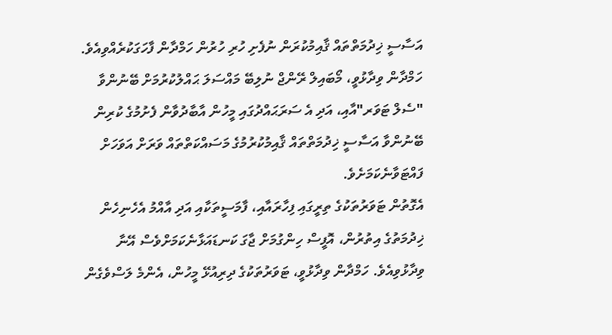އަސާސީ ޚިދުމަތްތައް ޤާއިމުކުރަން ނުފެށި ހުރި ހުރުން ހަމްދާން ފާހަގަކުރެއްވިއެވެ.
ހަމްދާން ވިދާޅުވީ، މޯބައިލް ރޭންޖް ނުލިބޭ މައްސަލަ ޙައްލުކުރުމަށް ބޭނުންވާ "ސެލް ޓަވަރ"އާއި، އަދި އެ ސަރަޙައްދުގައި މީހުން އާބާދުވާން ފެށުމުގެ ކުރިން ބޭނުންވާ އަސާސީ ޚިދުމަތްތައް ޤާއިމުކުރުމުގެ މަސައްކަތްތައް ވަރަށް އަވަހަށް ފައްޓަވާނެކަމަށެވެ.
އެގޮތުން ޓަވަރުތަކުގެ ތިރީގައި ފިހާރައާއި، ފާމަސީތަކާއި އަދި އާއްމު އެހެނިހެން ޚިދުމަތުގެ އިތުރުން، އޮފީސް ހިންގުމަށް ޖާގަ ކަނޑައަޅާނެކަމަށްވެސް އޭނާ ވިދާޅުވިއެވެ. ހަމްދާން ވިދާޅުވީ، ޓަވަރުތަކުގެ ދިރިއުޅޭ މީހުން، އެންމެ ލަސްވެގެން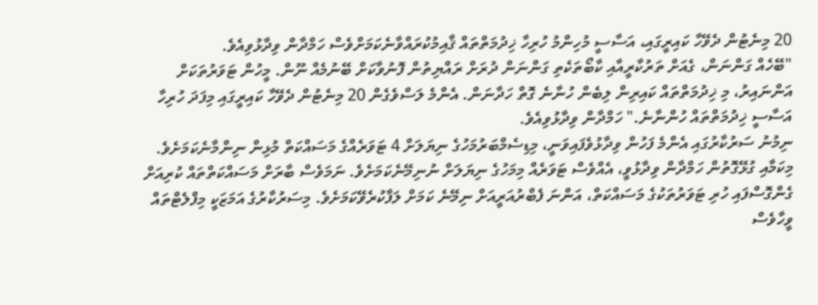20 މިނެޓުން ދެވޭހާ ކައިރީގައި، އަސާސީ މުހިންމު ހުރިހާ ޚިދުމަތްތައް ޤާއިމުކުރައްވާނެކަމަށްވެސް ހަމްދާން ވިދާޅުވިއެވެ.
"ބޭހެއް ގަންނަން، ގެއަށް ތަރުކާރީއާއި ކާބޯތަކެތި ގަންނަން ދުރަށް ރައްޔިތުން ފޮނުވާކަށް ބޭނުމެއް ނޫން. މީހުން ޓަވަރުތަކަށް އަންނައިރު، މި ޚިދުމަތްތައް ކައިރިން ލިބެން ހުނާނެ ގޮތް ހަދާނަން. އެންމެ ލަސްވެގެން 20 މިނެޓުން ދެވޭހާ ކައިރީގައި މިފަދަ ހުރިހާ އަސާސީ ޚިދުމަތްތައް ހުންނާނެ." ހަމްދާން ވިދާޅުވިއެވެ.
ނިމުނު ސަރުކާރުގައި އެންމެ ފަހުން ވިދާޅުވެފައިވަނީ، މިޑިސެމްބަރުމަހުގެ ނިޔަލަށް 4 ޓަވަރެއްގެ މަސައްކަތް މުޅިން ނިންމާނެކަމަށެވެ. މިކަމާއި ގުޅޭގޮތުން ހަމްދާން ވިދާޅުވީ، އެއްވެސް ޓަވަރެއް މިމަހުގެ ނިޔަލަށް ނުނިމޭނެކަމަށެވެ. ނަމަވެސް ބާރަށް މަސައްކަތްތައް ކުރިއަށް ގެންގޮސްފައި ހުރި ޓަވަރުތަކުގެ މަސައްކަތް، އަންނަ ފެބްރުއަރީއަށް ނިމޭނެ ކަމަށް ލަފާކުރެވޭކަމަށެވެ. މިސަރުކާރުގެ އަމަޒަކީ މިފްލެޓްތައް ވީހާވެސް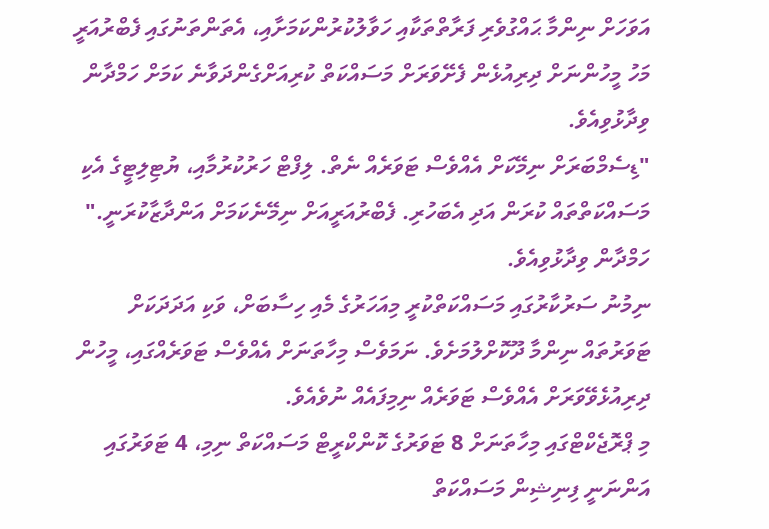އަވަހަށް ނިންމާ ޙައްގުވެރި ފަރާތްތަކާއި ހަވާލުކުރުންކަމަށާއި، އެތަންތަނުގައި ފެބްރުއަރީ މަހު މީހުންނަށް ދިރިއުޅެން ފެށޭވަރަށް މަސައްކަތް ކުރިއަށްގެންދަވާނެ ކަމަށް ހަމްދާން ވިދާޅުވިއެވެ.
"ޑިސެމްބަރަށް ނިމޭކަށް އެއްވެސް ޓަވަރެއް ނެތް. ލިފްޓް ހަރުކުރުމާއި، ޔުޓިލިޓީގެ އެކި މަސައްކަތްތައް ކުރަން އަދި އެބަހުރި. ފެބްރުއަރީއަށް ނިމޭނެކަމަށް އަންދާޒާކުރަނީ." ހަމްދާން ވިދާޅުވިއެވެ.
ނިމުނު ސަރުކާރުގައި މަސައްކަތްކުރީ މިއަހަރުގެ މެއި ހިސާބަށް، ވަކި އަދަދަކަށް ޓަވަރުތައް ނިންމާ ދޫކޮށްލުމަށެވެ. ނަމަވެސް މިހާތަނަށް އެއްވެސް ޓަވަރެއްގައި، މީހުން ދިރިއުޅެވޭވަރަށް އެއްވެސް ޓަވަރެއް ނިމިފައެއް ނުވެއެވެ.
މި ޕްރޮޖެކްޓްގައި މިހާތަނަށް 8 ޓަވަރުގެ ކޮންކްރީޓް މަސައްކަތް ނިމި، 4 ޓަވަރުގައި އަންނަނީ ފިނިޝިން މަސައްކަތް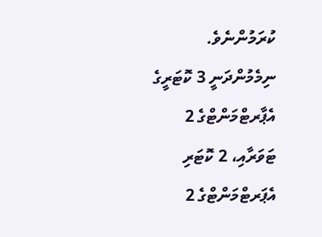ކުރަމުންނެވެ.
ނިމެމުންދަނީ 3 ކޮޓަރީގެ އެޕާރޓްމަންޓްގެ 2 ޓަވަރާއި، 2 ކޮޓަރި އެޕަރޓްމަންޓްގެ 2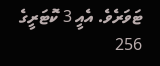ޓަވަރެވެ. އެއީ 3 ކޮޓަރީގެ 256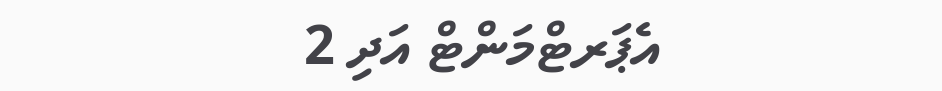އެޕަރޓްމަންޓް އަދި 2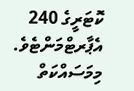ކޮޓަރީގެ 240 އެޕާރޓްމަންޓެވެ.
މިމަސައްކަތް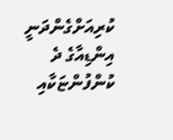ކުރިއަށްގެންދަނީ އިންޑިއާގެ ދެ ކުންފުންޏަކާއި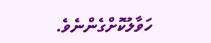ހަވާލުކޮށްގެންނެވެ.